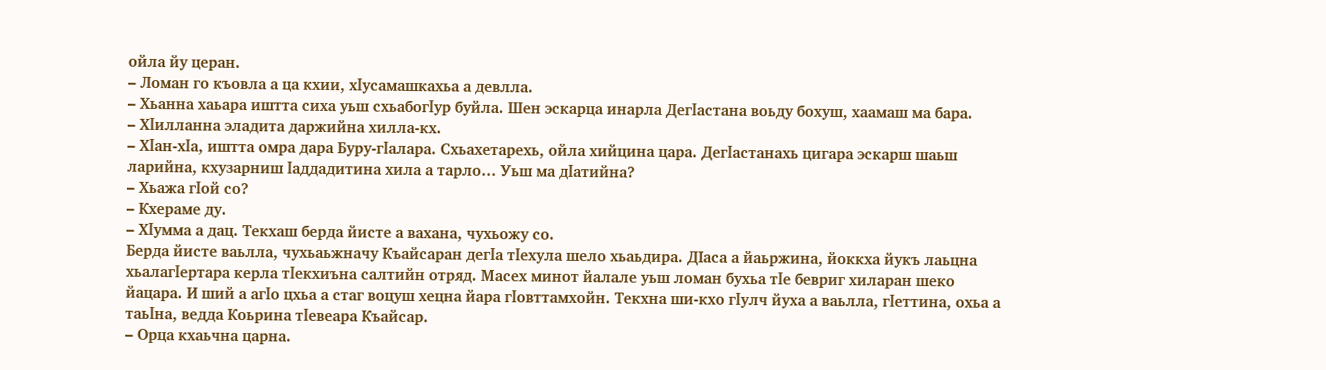ойла йу церан.
– Ломан го къовла а ца кхии, хӏусамашкахьа а девлла.
– Хьанна хаьара иштта сиха уьш схьабогӏур буйла. Шен эскарца инарла Дегӏастана воьду бохуш, хаамаш ма бара.
– Хӏилланна эладита даржийна хилла-кх.
– Хӏан-хӏа, иштта омра дара Буру-гӏалара. Схьахетарехь, ойла хийцина цара. Дегӏастанахь цигара эскарш шаьш ларийна, кхузарниш ӏаддадитина хила а тарло… Уьш ма дӏатийна?
– Хьажа гӏой со?
– Кхераме ду.
– Хӏумма а дац. Текхаш берда йисте а вахана, чухьожу со.
Берда йисте ваьлла, чухьаьжначу Къайсаран дегӏа тӏехула шело хьаьдира. ДІаса а йаьржина, йоккха йукъ лаьцна хьалагӏертара керла тӏекхиъна салтийн отряд. Масех минот йалале уьш ломан бухьа тӏе бевриг хиларан шеко йацара. И ший а агӏо цхьа а стаг воцуш хецна йара гӏовттамхойн. Текхна ши-кхо гӏулч йуха а ваьлла, гӏеттина, охьа а таьӏна, ведда Коьрина тӏевеара Къайсар.
– Орца кхаьчна царна.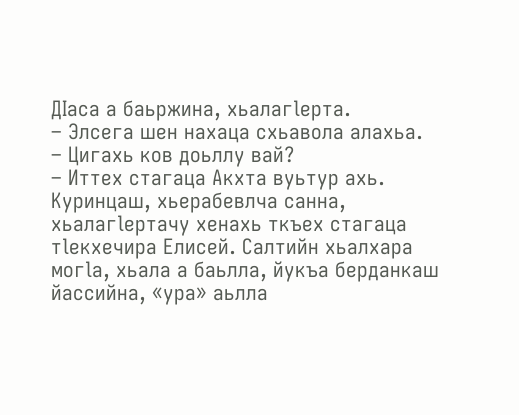ДІаса а баьржина, хьалагӏерта.
– Элсега шен нахаца схьавола алахьа.
– Цигахь ков доьллу вай?
– Иттех стагаца Акхта вуьтур ахь.
Куринцаш, хьерабевлча санна, хьалагӏертачу хенахь ткъех стагаца тӏекхечира Елисей. Салтийн хьалхара могӏа, хьала а баьлла, йукъа берданкаш йассийна, «ура» аьлла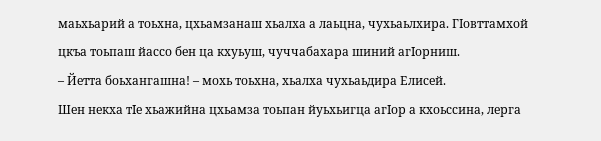маьхьарий а тоьхна, цхьамзанаш хьалха а лаьцна, чухьаьлхира. ГІовттамхой цкъа тоьпаш йассо бен ца кхуьуш, чуччабахара шиний агӏорниш.
– Йетта боьхангашна! – мохь тоьхна, хьалха чухьаьдира Елисей.
Шен некха тӏе хьажийна цхьамза тоьпан йуьхьигца агӏор а кхоьссина, лерга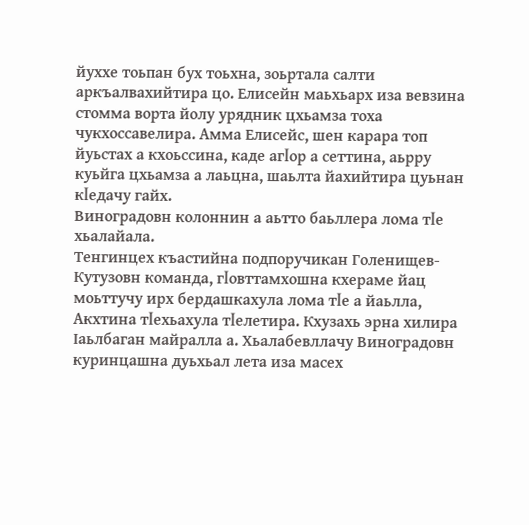йуххе тоьпан бух тоьхна, зоьртала салти аркъалвахийтира цо. Елисейн маьхьарх иза вевзина стомма ворта йолу урядник цхьамза тоха чукхоссавелира. Амма Елисейс, шен карара топ йуьстах а кхоьссина, каде агӏор а сеттина, аьрру куьйга цхьамза а лаьцна, шаьлта йахийтира цуьнан кӏедачу гайх.
Виноградовн колоннин а аьтто баьллера лома тӏе хьалайала.
Тенгинцех къастийна подпоручикан Голенищев-Кутузовн команда, гӏовттамхошна кхераме йац моьттучу ирх бердашкахула лома тӏе а йаьлла, Акхтина тӏехьахула тӏелетира. Кхузахь эрна хилира Іаьлбаган майралла а. Хьалабевллачу Виноградовн куринцашна дуьхьал лета иза масех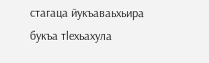стагаца йукъаваьхьира букъа тӏехьахула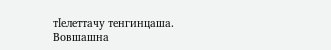тӏелеттачу тенгинцаша. Вовшашна